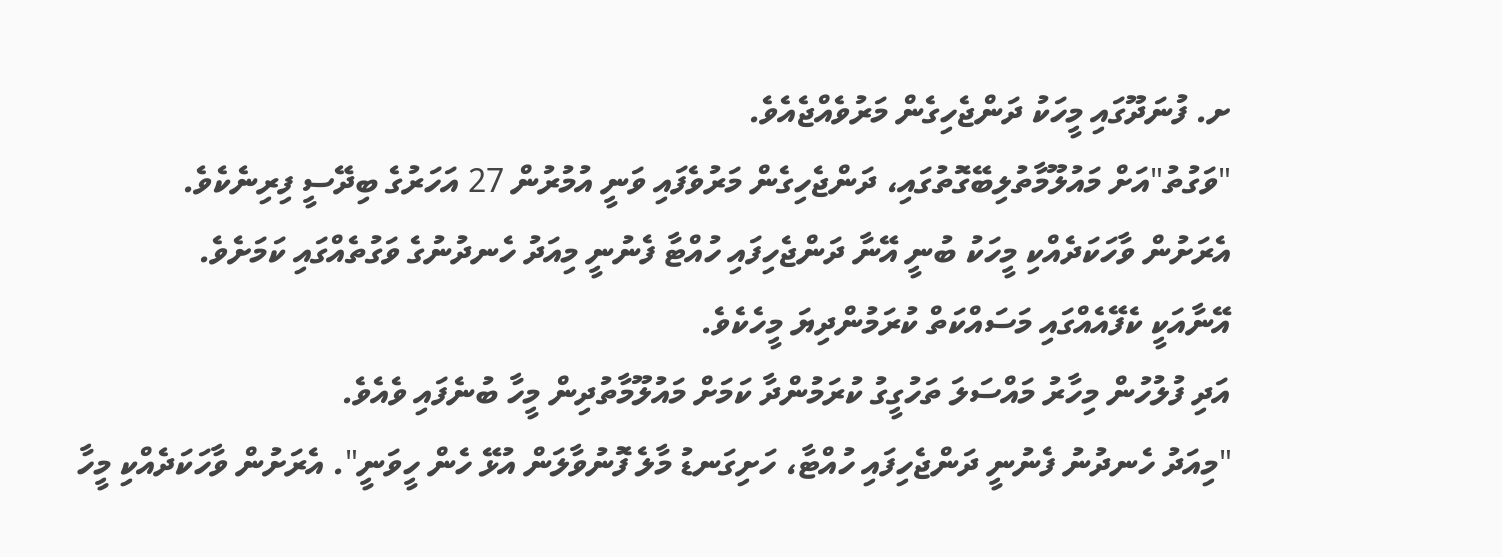ށ. ފުނަދޫގައި މީހަކު ދަންޖެހިގެން މަރުވެއްޖެއެވެ.
"ވަގުތު"އަށް މައުލޫމާތުލިބޭގޮތުގައި، ދަންޖެހިގެން މަރުވެފައި ވަނީ އުމުރުން 27 އަހަރުގެ ބިދޭސީ ފިރިނެކެވެ.
އެރަށުން ވާހަކަދެއްކި މީހަކު ބުނީ އޭނާ ދަންޖެހިފައި ހުއްޓާ ފެނުނީ މިއަދު ހެނދުނުގެ ވަގުތެއްގައި ކަމަށެވެ.
އޭނާއަކީ ކެފޭއެއްގައި މަސައްކަތް ކުރަމުންދިޔަ މީހެކެވެ.
އަދި ފުލުހުން މިހާރު މައްސަލަ ތަހުގީގު ކުރަމުންދާ ކަމަށް މައުލޫމާތުދިން މީހާ ބުނެފައި ވެއެވެ.
"މިއަދު ހެނދުނު ފެނުނީ ދަންޖެހިފައި ހުއްޓާ، ހަށިގަނޑު މާލެ ފޮނުވާލަން އުޅޭ ހެން ހީވަނީ". އެރަށުން ވާހަކަދެއްކި މީހާ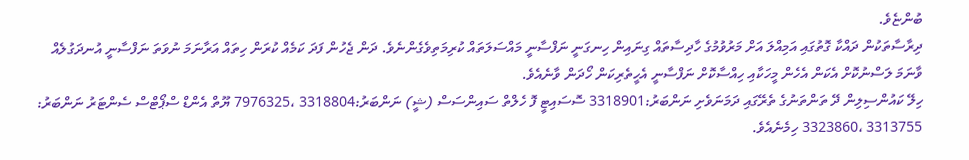ބުންޏެވެ.
ދިރާސާތަކުން ދައްކާ ގޮތުގައި އަމިއްލަ އަށް މަރުވުމުގެ ހާދިސާތައް ގިނައިން ހިނގަނީ ނަފްސާނީ މައްސަލަތައް ކުރިމަތިވެގެންނެވެ. ދަން ޖެހުން ފަދަ ކަމެއް ކުރަން ހިތައް އަރާނަމަ ނުވަތަ ނަފްސާނީ އުނދަގުލެއް ވާނަމަ ލަސްނުކޮށް އެކަން އެހެން މީހަކާއި ހިއްސާކޮށް ނަފްސާނީ އެހީތެރިކަން ހޯދަން ވާނެއެވެ.
ހިލޭ ކައުންސިލިން ދޭ ތަންތަނުގެ ތެރޭގައި ދަމަނަވެށި ނަންބަރު:3318901 ސޮސައިޓީ ފޮ ހެލްތް ސައިންސަސް (ޝީ) ނަންބަރު:3318804 ،7976325 ޔޫތް އެންޑް ސްޕޯޓްސް ސެންޓަރު ނަންބަރު: 3313755 ،3323860 ހިމެނެއެވެ.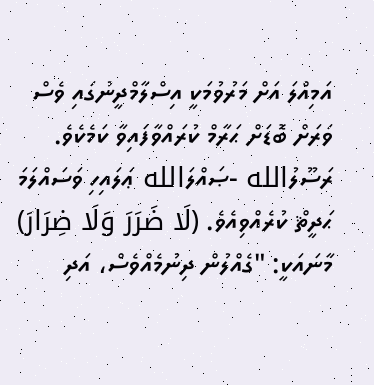އަމިއްލަ އަށް މަރުވުމަކީ އިސްލާމްދީނުގައި ވެސް ވަރަށް ބޮޑަށް ޙަރާމް ކުރައްވާފައިވާ ކަމެކެވެ.
ރަސޫލުالله -ޞައްލަالله ޢަލައިހި ވަސައްލަމަ ޙަދީޘް ކުރެއްވިއެވެ. (لَا ضَرَرَ وَلَا ضِرَارَ) މާނައަކީ: "ގެއްލުން ދިނުމެއްވެސް، އަދި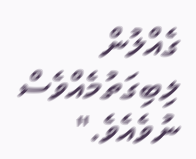ގެއްލުން ލިބިގަތުމެއްވެސް ނުވެއެވެ."